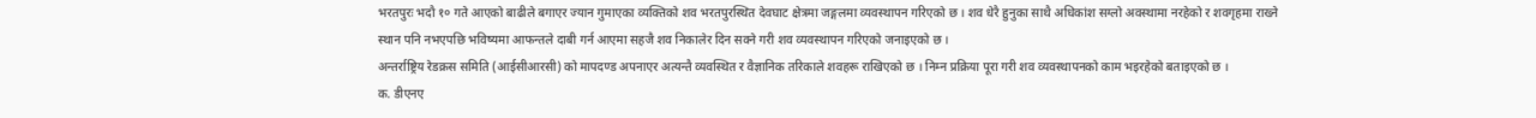भरतपुरः भदौ १० गते आएको बाढीले बगाएर ज्यान गुमाएका व्यक्तिको शव भरतपुरस्थित देवघाट क्षेत्रमा जङ्गलमा व्यवस्थापन गरिएको छ । शव धेरै हुनुका साथै अधिकांश सग्लो अवस्थामा नरहेको र शवगृहमा राख्ने स्थान पनि नभएपछि भविष्यमा आफन्तले दाबी गर्न आएमा सहजै शव निकालेर दिन सक्ने गरी शव व्यवस्थापन गरिएको जनाइएको छ ।
अन्तर्राष्ट्रिय रेडक्रस समिति (आईसीआरसी) को मापदण्ड अपनाएर अत्यन्तै व्यवस्थित र वैज्ञानिक तरिकाले शवहरू राखिएको छ । निम्न प्रक्रिया पूरा गरी शव व्यवस्थापनको काम भइरहेको बताइएको छ ।
क. डीएनए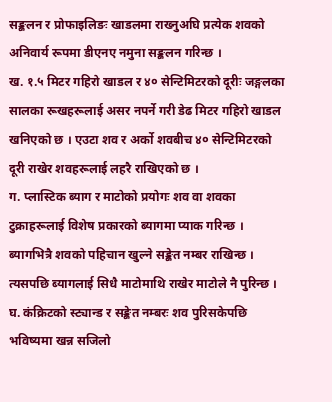सङ्कलन र प्रोफाइलिङः खाडलमा राख्नुअघि प्रत्येक शवको अनिवार्य रूपमा डीएनए नमुना सङ्कलन गरिन्छ ।
ख. १.५ मिटर गहिरो खाडल र ४० सेन्टिमिटरको दूरीः जङ्गलका सालका रूखहरूलाई असर नपर्ने गरी डेढ मिटर गहिरो खाडल खनिएको छ । एउटा शव र अर्को शवबीच ४० सेन्टिमिटरको दूरी राखेर शवहरूलाई लहरै राखिएको छ ।
ग. प्लास्टिक ब्याग र माटोको प्रयोगः शव वा शवका टुक्राहरूलाई विशेष प्रकारको ब्यागमा प्याक गरिन्छ । ब्यागभित्रै शवको पहिचान खुल्ने सङ्केत नम्बर राखिन्छ । त्यसपछि ब्यागलाई सिधै माटोमाथि राखेर माटोले नै पुरिन्छ ।
घ. कंक्रिटको स्ट्यान्ड र सङ्केत नम्बरः शव पुरिसकेपछि भविष्यमा खन्न सजिलो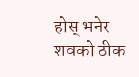होस् भनेर शवको ठीक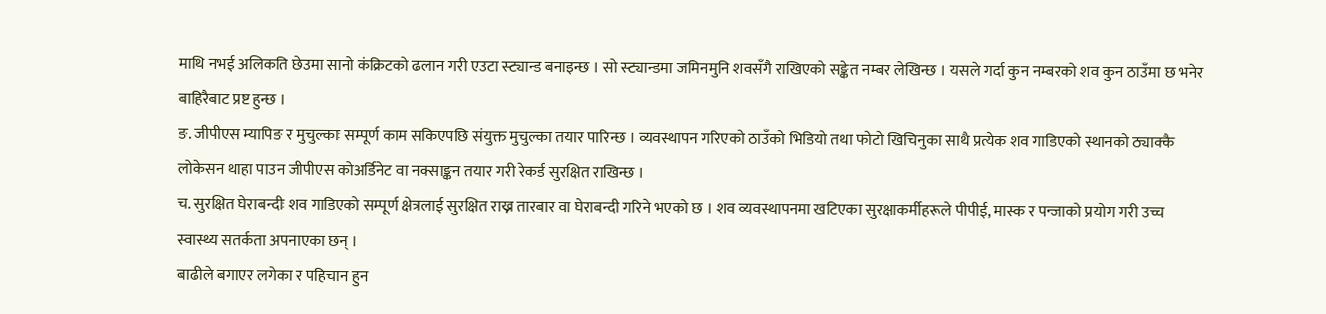माथि नभई अलिकति छेउमा सानो कंक्रिटको ढलान गरी एउटा स्ट्यान्ड बनाइन्छ । सो स्ट्यान्डमा जमिनमुनि शवसँगै राखिएको सङ्केत नम्बर लेखिन्छ । यसले गर्दा कुन नम्बरको शव कुन ठाउँमा छ भनेर बाहिरैबाट प्रष्ट हुन्छ ।
ङ. जीपीएस म्यापिङ र मुचुल्काः सम्पूर्ण काम सकिएपछि संयुक्त मुचुल्का तयार पारिन्छ । व्यवस्थापन गरिएको ठाउँको भिडियो तथा फोटो खिचिनुका साथै प्रत्येक शव गाडिएको स्थानको ठ्याक्कै लोकेसन थाहा पाउन जीपीएस कोअर्डिनेट वा नक्साङ्कन तयार गरी रेकर्ड सुरक्षित राखिन्छ ।
च. सुरक्षित घेराबन्दीः शव गाडिएको सम्पूर्ण क्षेत्रलाई सुरक्षित राख्न तारबार वा घेराबन्दी गरिने भएको छ । शव व्यवस्थापनमा खटिएका सुरक्षाकर्मीहरूले पीपीई, मास्क र पन्जाको प्रयोग गरी उच्च स्वास्थ्य सतर्कता अपनाएका छन् ।
बाढीले बगाएर लगेका र पहिचान हुन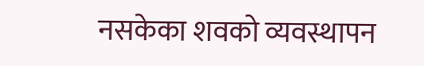नसकेका शवको व्यवस्थापन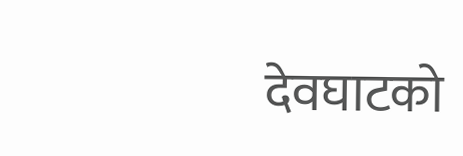देवघाटको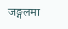जङ्गलमा